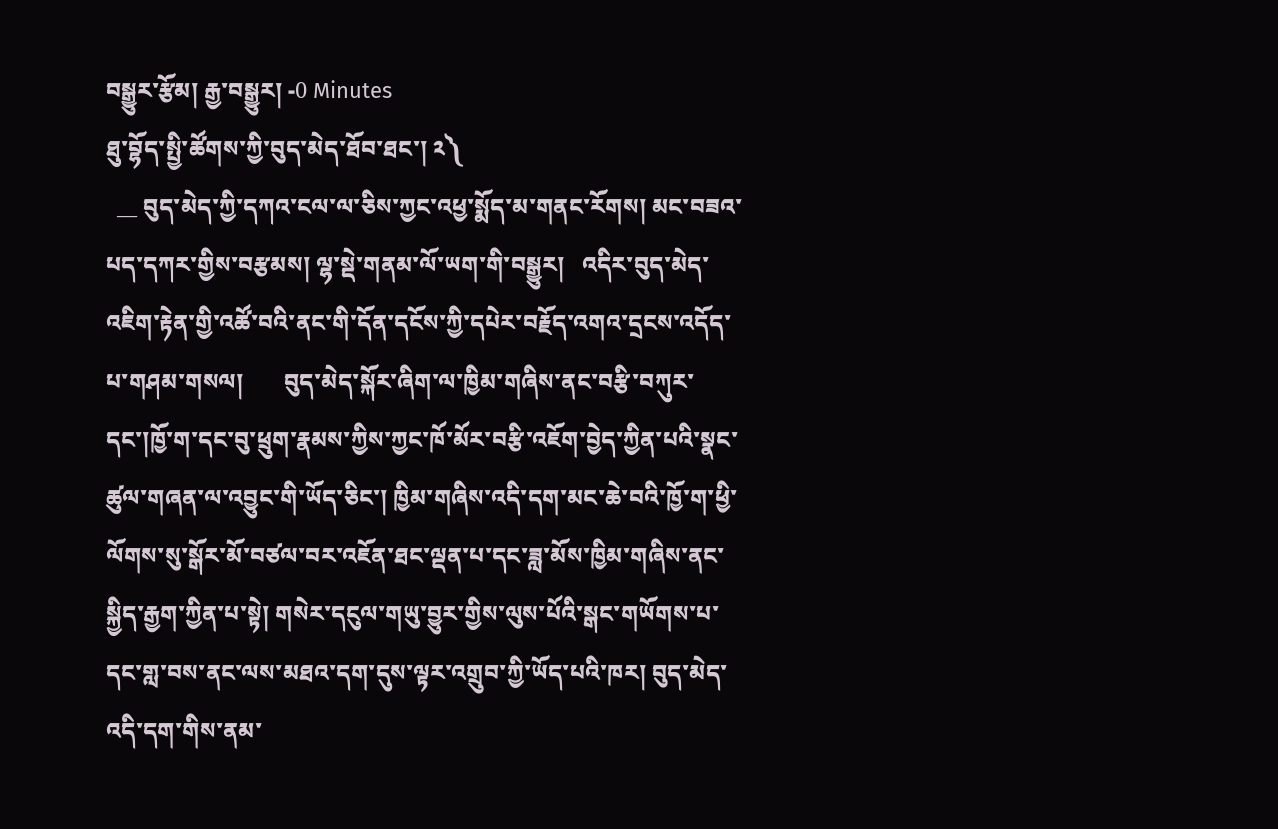བསྒྱུར་རྩོམ། རྒྱ་བསྒྱུར། -0 Minutes
ཐུ་བྷོད་སྤྱི་ཚོགས་ཀྱི་བུད་མེད་ཐོབ་ཐང་། ༢༽
  __ བུད་མེད་ཀྱི་དཀའ་ངལ་ལ་ཅིས་ཀྱང་འཕྱ་སྨོད་མ་གནང་རོགས། མང་བཟའ་པད་དཀར་གྱིས་བརྩམས། ལྷ་སྡེ་གནམ་ལོ་ཡག་གི་བསྒྱུར།   འདིར་བུད་མེད་འཇིག་རྟེན་གྱི་འཚོ་བའི་ནང་གི་དོན་དངོས་ཀྱི་དཔེར་བརྗོད་འགའ་དྲངས་འདོད་པ་གཤམ་གསལ།       བུད་མེད་སྐོར་ཞིག་ལ་ཁྱིམ་གཞིས་ནང་བརྩི་བཀུར་དང་།ཁྱོ་ག་དང་བུ་ཕྲུག་རྣམས་ཀྱིས་ཀྱང་ཁོ་མོར་བརྩི་འཇོག་བྱེད་ཀྱིན་པའི་སྣང་ཚུལ་གཞན་ལ་འབྱུང་གི་ཡོད་ཅིང་། ཁྱིམ་གཞིས་འདི་དག་མང་ཆེ་བའི་ཁྱོ་ག་ཕྱི་ལོགས་སུ་སྒོར་མོ་བཙལ་བར་འཇོན་ཐང་ལྡན་པ་དང་ཟླ་མོས་ཁྱིམ་གཞིས་ནང་སྐྱིད་རྒྱག་ཀྱིན་པ་སྟེ། གསེར་དངུལ་གཡུ་བྱུར་གྱིས་ལུས་པོའི་སྒང་གཡོགས་པ་དང་གླ་བས་ནང་ལས་མཐའ་དག་དུས་ལྟར་འགྲུབ་ཀྱི་ཡོད་པའི་ཁར། བུད་མེད་འདི་དག་གིས་ནམ་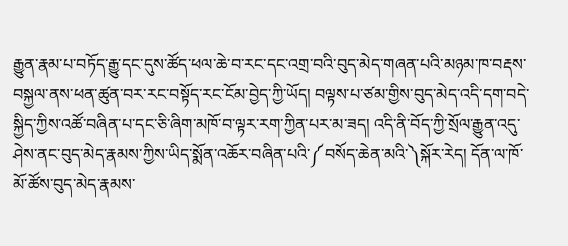རྒྱུན་རྣམ་པ་བཏོད་རྒྱུ་དང་དུས་ཚོད་ཕལ་ཆེ་བ་རང་དང་འགྲ་བའི་བུད་མེད་གཞན་པའི་མཉམ་ཁ་བརྡས་བསྐྱལ་ནས་ཕན་ཚུན་བར་རང་བསྟོད་རང་ངོམ་བྱེད་ཀྱི་ཡོད། བལྟས་པ་ཙམ་གྱིས་བུད་མེད་འདི་དག་བདེ་སྐྱིད་ཀྱིས་འཚོ་བཞིན་པ་དང་ཅི་ཞིག་མཁོ་བ་ལྟར་རག་ཀྱིན་པར་མ་ཟད། འདི་ནི་བོད་ཀྱི་སྲོལ་རྒྱུན་འདུ་ཤེས་ནང་བུད་མེད་རྣམས་ཀྱིས་ཡིད་སྨོན་འཆོར་བཞིན་པའི་༼བསོད་ཆེན་མའི་༽སྐོར་རེད། དོན་ལ་ཁོ་མོ་ཚོས་བུད་མེད་རྣམས་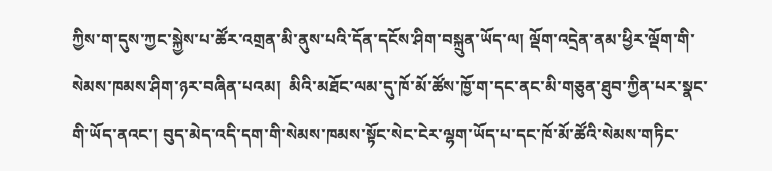ཀྱིས་ག་དུས་ཀྱང་སྐྱེས་པ་ཚོར་འགྲན་མི་ནུས་པའི་དོན་དངོས་ཤིག་བསྐྲུན་ཡོད་ལ། ལྡོག་འདྲེན་ནམ་ཕྱིར་ལྡོག་གི་སེམས་ཁམས་ཤིག་ཉར་བཞིན་པའམ།  མིའི་མཐོང་ལམ་དུ་ཁོ་མོ་ཚོས་ཁྱོ་ག་དང་ནང་མི་གཅུན་ཐུབ་ཀྱིན་པར་སྣང་གི་ཡོད་ནའང་། བུད་མེད་འདི་དག་གི་སེམས་ཁམས་སྟོང་སེང་ངེར་ལྷག་ཡོད་པ་དང་ཁོ་མོ་ཚོའི་སེམས་གཏིང་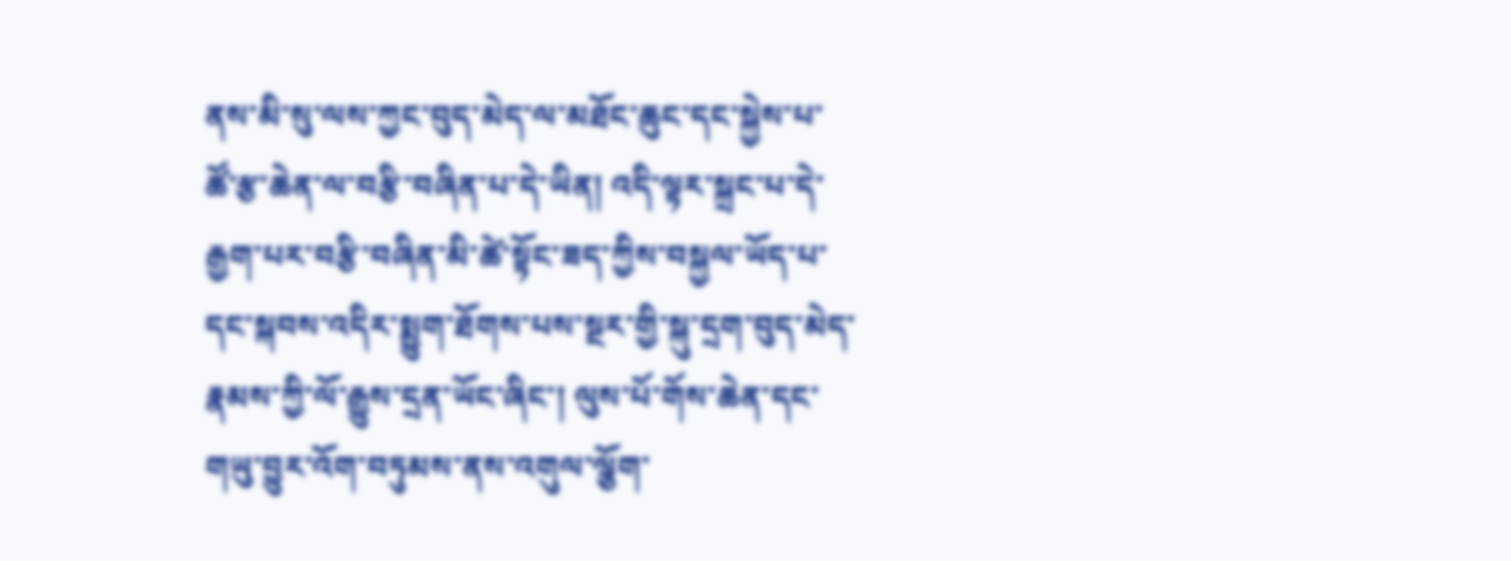ནས་མི་སུ་ལས་ཀྱང་བུད་མེད་ལ་མཐོང་ཆུང་དང་སྐྱེས་པ་ཚོ་རྩ་ཆེན་ལ་བརྩི་བཞིན་པ་དེ་ཡིན། འདི་ལྟར་སྐྲང་པ་དེ་རྒྱག་པར་བརྩི་བཞིན་མི་ཚེ་སྟོང་ཟད་ཀྱིས་བསྐྱལ་ཡོད་པ་དང་སྐབས་འདིར་སྨྱུག་ཐོགས་པས་སྔར་གྱི་སྐུ་དྲག་བུད་མེད་རྣམས་ཀྱི་ལོ་རྒྱུས་དྲན་ཡོང་ཞིང་། ལུས་པོ་གོས་ཆེན་དང་གཡུ་བྱུར་འོག་བཏུམས་ནས་འགུལ་ལྕོག་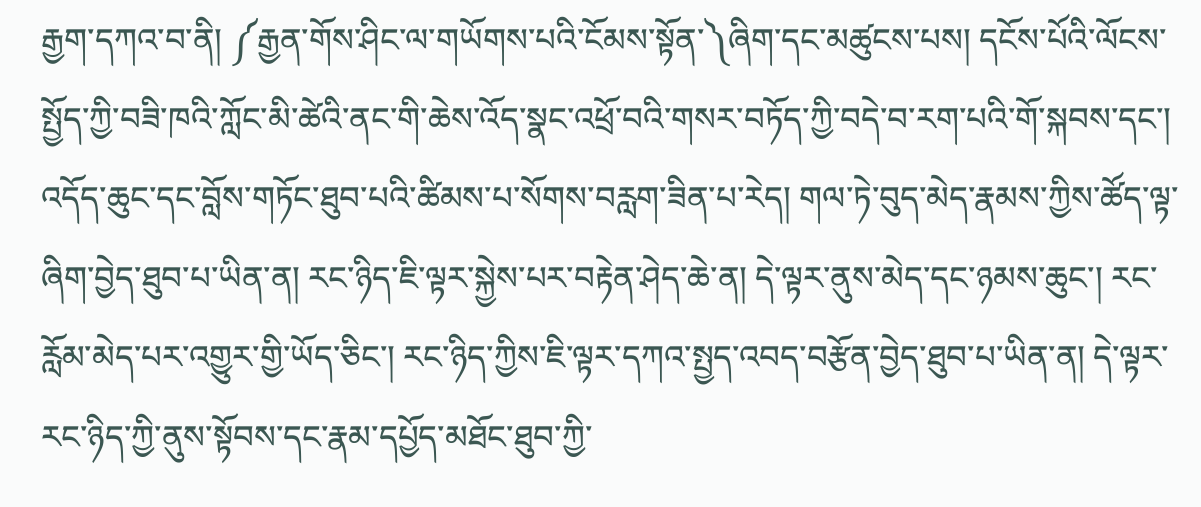རྒྱག་དཀའ་བ་ནི། ༼རྒྱན་གོས་ཤིང་ལ་གཡོགས་པའི་ངོམས་སྟོན་༽ཞིག་དང་མཚུངས་པས། དངོས་པོའི་ལོངས་སྤྱོད་ཀྱི་བཟི་ཁའི་ཀློང་མི་ཚེའི་ནང་གི་ཆེས་འོད་སྣང་འཕྲོ་བའི་གསར་བཏོད་ཀྱི་བདེ་བ་རག་པའི་གོ་སྐབས་དང་། འདོད་ཆུང་དང་བློས་གཏོང་ཐུབ་པའི་ཚིམས་པ་སོགས་བརླག་ཟིན་པ་རེད། གལ་ཏེ་བུད་མེད་རྣམས་ཀྱིས་ཚོད་ལྟ་ཞིག་བྱེད་ཐུབ་པ་ཡིན་ན། རང་ཉིད་ཇི་ལྟར་སྐྱེས་པར་བརྟེན་ཤེད་ཆེ་ན། དེ་ལྟར་ནུས་མེད་དང་ཉམས་ཆུང་། རང་རློམ་མེད་པར་འགྱུར་གྱི་ཡོད་ཅིང་། རང་ཉིད་ཀྱིས་ཇི་ལྟར་དཀའ་སྤྱད་འབད་བརྩོན་བྱེད་ཐུབ་པ་ཡིན་ན། དེ་ལྟར་རང་ཉིད་ཀྱི་ནུས་སྟོབས་དང་རྣམ་དཔྱོད་མཐོང་ཐུབ་ཀྱི་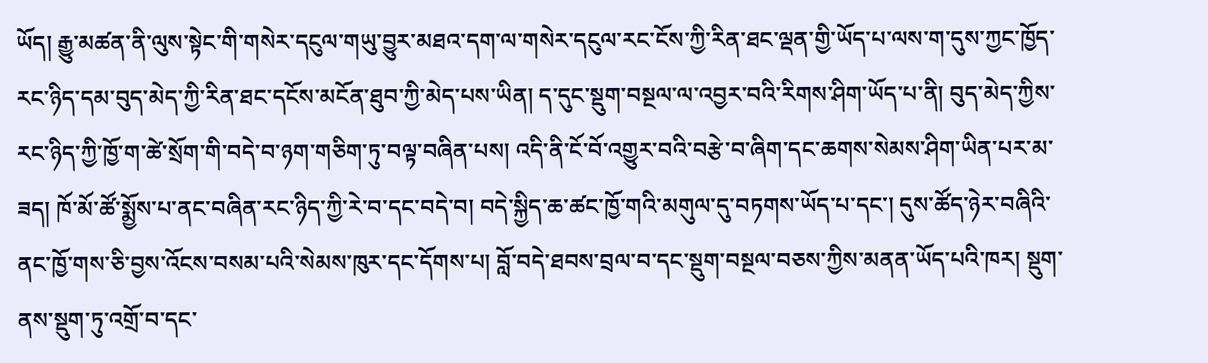ཡོད། རྒྱུ་མཚན་ནི་ལུས་སྟེང་གི་གསེར་དངུལ་གཡུ་བྱུར་མཐའ་དག་ལ་གསེར་དངུལ་རང་ངོས་ཀྱི་རིན་ཐང་ལྡན་གྱི་ཡོད་པ་ལས་ག་དུས་ཀྱང་ཁྱོད་རང་ཉིད་དམ་བུད་མེད་ཀྱི་རིན་ཐང་དངོས་མངོན་ཐུབ་ཀྱི་མེད་པས་ཡིན། ད་དུང་སྡུག་བསྔལ་ལ་འབྱར་བའི་རིགས་ཤིག་ཡོད་པ་ནི། བུད་མེད་ཀྱིས་རང་ཉིད་ཀྱི་ཁྱོ་ག་ཚེ་སྲོག་གི་བདེ་བ་ཉག་གཅིག་ཏུ་བལྟ་བཞིན་པས། འདི་ནི་ངོ་བོ་འགྱུར་བའི་བརྩེ་བ་ཞིག་དང་ཆགས་སེམས་ཤིག་ཡིན་པར་མ་ཟད། ཁོ་མོ་ཚོ་སྨྱོས་པ་ནང་བཞིན་རང་ཉིད་ཀྱི་རེ་བ་དང་བདེ་བ། བདེ་སྐྱིད་ཆ་ཚང་ཁྱོ་གའི་མགུལ་དུ་བཏགས་ཡོད་པ་དང་། དུས་ཚོད་ཉེར་བཞིའི་ནང་ཁྱོ་གས་ཅི་བྱས་འོངས་བསམ་པའི་སེམས་ཁུར་དང་དོགས་པ། བློ་བདེ་ཐབས་བྲལ་བ་དང་སྡུག་བསྔལ་བཅས་ཀྱིས་མནན་ཡོད་པའི་ཁར། སྡུག་ནས་སྡུག་ཏུ་འགྲོ་བ་དང་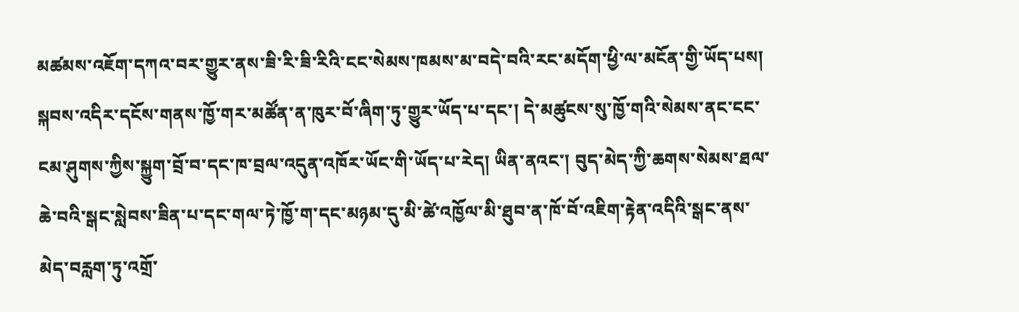མཚམས་འཇོག་དཀའ་བར་གྱུར་ནས་ཟི་རི་ཟི་རིའི་ངང་སེམས་ཁམས་མ་བདེ་བའི་རང་མདོག་ཕྱི་ལ་མངོན་གྱི་ཡོད་པས། སྐབས་འདིར་དངོས་གནས་ཁྱོ་གར་མཚོན་ན་ཁུར་བོ་ཞིག་ཏུ་གྱུར་ཡོད་པ་དང་། དེ་མཚུངས་སུ་ཁྱོ་གའི་སེམས་ནང་ངང་ངམ་ཤུགས་ཀྱིས་སྐྱུག་བྲོ་བ་དང་ཁ་བྲལ་འདུན་འཁོར་ཡོང་གི་ཡོད་པ་རེད། ཡིན་ནའང་། བུད་མེད་ཀྱི་ཆགས་སེམས་ཐལ་ཆེ་བའི་སྒང་སླེབས་ཟིན་པ་དང་གལ་ཏེ་ཁྱོ་ག་དང་མཉམ་དུ་མི་ཚེ་འཁྱོལ་མི་ཐུབ་ན་ཁོ་བོ་འཇིག་རྟེན་འདིའི་སྒང་ནས་མེད་བརླག་ཏུ་འགྲོ་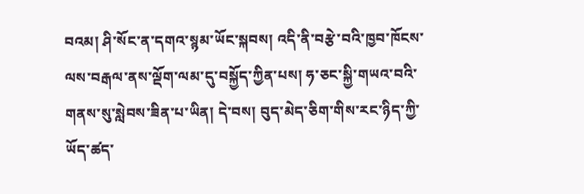བའམ། ཤི་སོང་ན་དགའ་སྙམ་ཡོང་སྐབས། འདི་ནི་བརྩེ་བའི་ཁྱབ་ཁོངས་ལས་བརྒལ་ནས་ལྡོག་ལམ་དུ་བསྐྱོད་ཀྱིན་པས། ཧ་ཅང་སྐྱི་གཡའ་བའི་གནས་སུ་སླེབས་ཟིན་པ་ཡིན། དེ་བས། བུད་མེད་ཅིག་གིས་རང་ཉིད་ཀྱི་ཡོད་ཚད་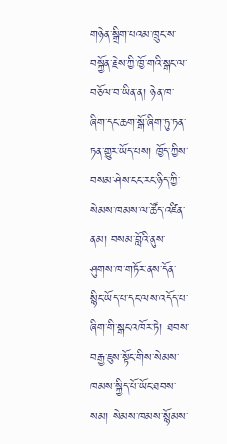གཉེན་སྒྲིག་པའམ་ཁྲུང་ས་བསྐྱོན་རྗེས་ཀྱི་ཁྱོ་གའི་སྒང་ལ་བཅོལ་བ་ཡིན་ན། ཉེན་ཁ་ཞིག་དང་ཆག་སྒོ་ཞིག་ཏུ་ཏན་ཏན་གྱུར་ཡོད་པས། ཁྱོད་ཀྱིས་བསམ་ཤེས་ངང་རང་ཉིད་ཀྱི་སེམས་ཁམས་ལ་ཚོད་འཛིན་ནམ། བསམ་བློའི་ནུས་ཤུགས་ཁ་གཏོར་ནས་དོན་སྙིང་ཡོད་པ་དང་ལས་འདོད་པ་ཞིག་གི་སྒང་འཁོར་ཏེ། ཐབས་བརྒྱ་ཇུས་སྟོང་གིས་སེམས་ཁམས་སྐྱིད་པོ་ཡོང་ཐབས་སམ། སེམས་ཁམས་སྙོམས་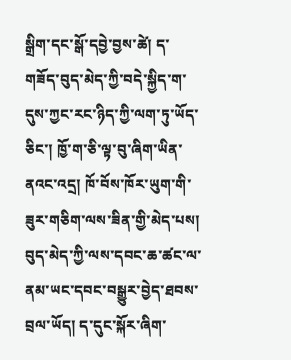སྒྲིག་དང་སྒོ་དབྱེ་བྱས་ཚེ། ད་གཟོད་བུད་མེད་ཀྱི་བདེ་སྐྱིད་ག་དུས་ཀྱང་རང་ཉིད་ཀྱི་ལག་ཏུ་ཡོད་ཅིང་། ཁྱོ་ག་ཅི་ལྟ་བུ་ཞིག་ཡིན་ནའང་འདྲ། ཁོ་བོས་ཁོར་ཡུག་གི་ཟུར་གཅིག་ལས་ཟིན་གྱི་མེད་པས། བུད་མེད་ཀྱི་ལས་དབང་ཆ་ཚང་ལ་ནམ་ཡང་དབང་བསྒྱུར་བྱེད་ཐབས་བྲལ་ཡོད། ད་དུང་སྐོར་ཞིག་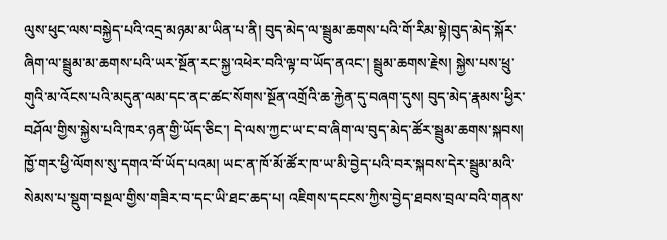ལུས་ཕུང་ལས་བསྐྱེད་པའི་འདྲ་མཉམ་མ་ཡིན་པ་ནི། བུད་མེད་ལ་སྦྲུམ་ཆགས་པའི་གོ་རིམ་སྟེ།བུད་མེད་སྐོར་ཞིག་ལ་སྦྲུམ་མ་ཆགས་པའི་ཡར་སྔོན་རང་སྐྱ་འཕེར་བའི་ལྟ་བ་ཡོད་ནའང་། སྦྲུམ་ཆགས་རྗེས། སྐྱེས་པས་ཕྲུ་གུའི་མ་འོངས་པའི་མདུན་ལམ་དང་ནང་ཚང་སོགས་སྔོན་འགྲོའི་ཆ་རྐྱེན་དུ་བཞག་དུས། བུད་མེད་རྣམས་ཕྱིར་བཤོལ་གྱིས་སྐྱེས་པའི་ཁར་ཉན་གྱི་ཡོད་ཅིང་། དེ་ལས་ཀྱང་ཡ་ང་བ་ཞིག་ལ་བུད་མེད་ཚོར་སྦྲུམ་ཆགས་སྐབས། ཁྱོ་གར་ཕྱི་ལོགས་སུ་དགའ་བོ་ཡོད་པའམ། ཡང་ན་ཁོ་མོ་ཚོར་ཁ་ཡ་མི་བྱེད་པའི་བར་སྐབས་དེར་སྦྲུམ་མའི་སེམས་པ་སྡུག་བསྔལ་གྱིས་གཟིར་བ་དང་ཡི་ཐང་ཆད་པ། འཇིགས་དངངས་ཀྱིས་བྱེད་ཐབས་བྲལ་བའི་གནས་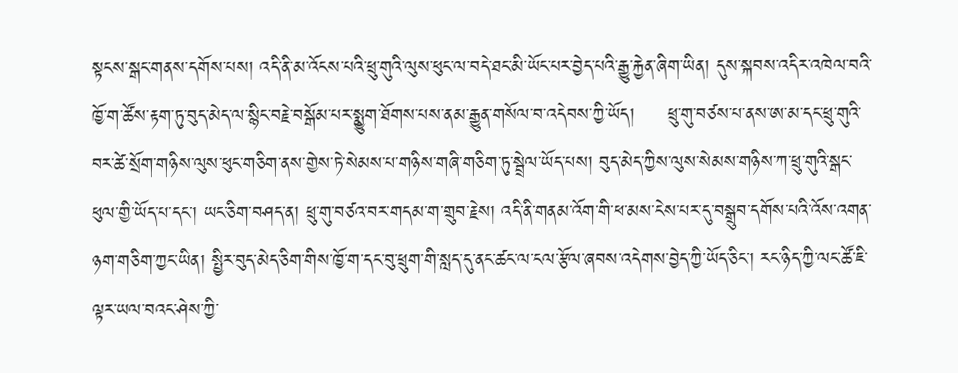སྟངས་སྒང་གནས་དགོས་པས། འདི་ནི་མ་འོངས་པའི་ཕྲུ་གུའི་ལུས་ཕུང་ལ་བདེ་ཐང་མི་ཡོང་པར་བྱེད་པའི་རྒྱུ་རྐྱེན་ཞིག་ཡིན། དུས་སྐབས་འདིར་འཁེལ་བའི་ཁྱོ་ག་ཚོས་རྟག་ཏུ་བུད་མེད་ལ་སྙིང་བརྗེ་བསྒོམ་པར་སྨྱུག་ཐོགས་པས་ནམ་རྒྱུན་གསོལ་བ་འདེབས་ཀྱི་ཡོད།     ཕྲུ་གུ་བཙས་པ་ནས་ཨ་མ་དང་ཕྲུ་གུའི་བར་ཚེ་སྲོག་གཉིས་ལུས་ཕུང་གཅིག་ནས་གྱེས་ཏེ་སེམས་པ་གཉིས་གཞི་གཅིག་ཏུ་སྦྲེལ་ཡོད་པས། བུད་མེད་ཀྱིས་ལུས་སེམས་གཉིས་ཀ་ཕྲུ་གུའི་སྒང་ཕུལ་གྱི་ཡོད་པ་དང་། ཡང་ཅིག་བཤད་ན། ཕྲུ་གུ་བཙའ་བར་གདམ་ག་གྲུབ་རྗེས། འདི་ནི་གནམ་འོག་གི་ཕ་མས་ངེས་པར་དུ་བསྒྲུབ་དགོས་པའི་འོས་འགན་ཉག་གཅིག་ཀྱང་ཡིན། སྤྱིར་བུད་མེད་ཅིག་གིས་ཁྱོ་ག་དང་བུ་ཕྲུག་གི་སླད་དུ་ནང་ཚང་ལ་ངལ་རྩོལ་ཞབས་འདེགས་བྱེད་ཀྱི་ཡོད་ཅིང་། རང་ཉིད་ཀྱི་ལང་ཚོ་ཇི་ལྟར་ཡལ་བའང་ཤེས་ཀྱི་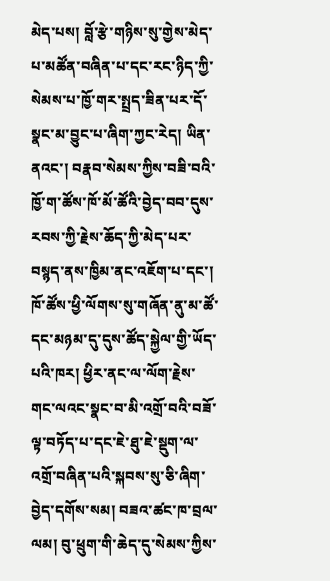མེད་པས། བློ་རྩེ་གཉིས་སུ་གྱེས་མེད་པ་མཚོན་བཞིན་པ་དང་རང་ཉིད་ཀྱི་སེམས་པ་ཁྱོ་གར་སྤྲད་ཟིན་པར་དོ་སྣང་མ་བྱུང་པ་ཞིག་ཀྱང་རེད། ཡིན་ནའང་། བརྣབ་སེམས་ཀྱིས་བཟི་བའི་ཁྱོ་ག་ཚོས་ཁོ་མོ་ཚོའི་བྱེད་བབ་དུས་རབས་ཀྱི་རྗེས་ཆོད་ཀྱི་མེད་པར་བསྙད་ནས་ཁྱིམ་ནང་འཇོག་པ་དང་། ཁོ་ཚོས་ཕྱི་ལོགས་སུ་གཞོན་ནུ་མ་ཚོ་དང་མཉམ་དུ་དུས་ཚོད་སྐྱེལ་གྱི་ཡོད་པའི་ཁར། ཕྱིར་ནང་ལ་ལོག་རྗེས་གང་ལའང་སྣང་བ་མི་འགྲོ་བའི་བཟོ་ལྟ་བཏོད་པ་དང་ཇེ་ཐུ་ཇེ་སྡུག་ལ་འགྲོ་བཞིན་པའི་སྐབས་སུ་ཅི་ཞིག་བྱེད་དགོས་སམ། བཟའ་ཚང་ཁ་བྲལ་ལམ། བུ་ཕྲུག་གི་ཆེད་དུ་སེམས་ཀྱིས་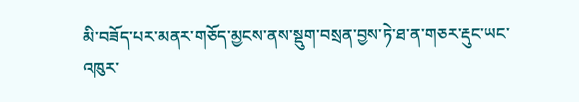མི་བཟོད་པར་མནར་གཅོད་མྱངས་ནས་སྡུག་བསྲན་བྱས་ཏེ་ཐ་ན་གཅར་རྡུང་ཡང་འཁུར་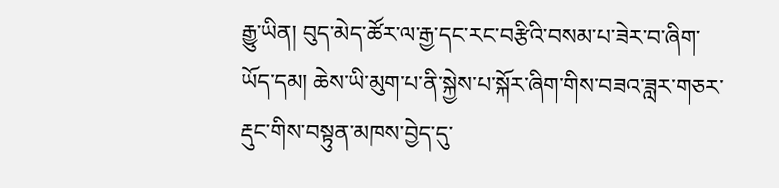རྒྱུ་ཡིན། བུད་མེད་ཚོར་ལ་རྒྱ་དང་རང་བརྩིའི་བསམ་པ་ཟེར་བ་ཞིག་ཡོད་དམ། ཆེས་ཡི་མུག་པ་ནི་སྐྱེས་པ་སྐོར་ཞིག་གིས་བཟའ་ཟླར་གཅར་རྡུང་གིས་བསྟུན་མཁས་བྱེད་དུ་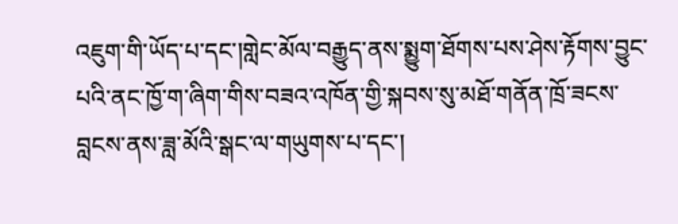འཇུག་གི་ཡོད་པ་དང་།གླེང་མོལ་བརྒྱུད་ནས་སྨྱུག་ཐོགས་པས་ཤེས་རྟོགས་བྱུང་པའི་ནང་ཁྱོ་ག་ཞིག་གིས་བཟའ་འཁོན་གྱི་སྐབས་སུ་མཐོ་གནོན་ཁྲོ་ཟངས་བླངས་ནས་ཟླ་མོའི་སྒང་ལ་གཡུགས་པ་དང་།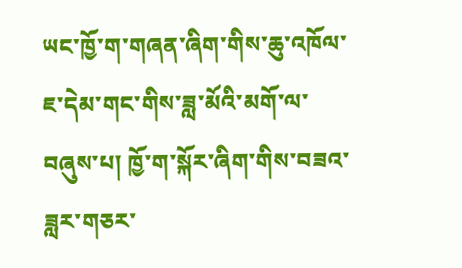ཡང་ཁྱོ་ག་གཞན་ཞིག་གིས་ཆུ་འཁོལ་ཇ་དེམ་གང་གིས་ཟླ་མོའི་མགོ་ལ་བཞུས་པ། ཁྱོ་ག་སྐོར་ཞིག་གིས་བཟའ་ཟླར་གཅར་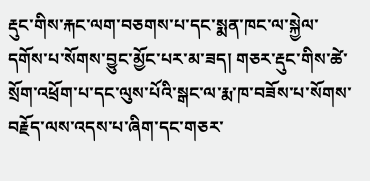རྡུང་གིས་རྐང་ལག་བཅགས་པ་དང་སྨན་ཁང་ལ་སྐྱེལ་དགོས་པ་སོགས་བྱུང་མྱོང་པར་མ་ཟད། གཅར་རྡུང་གིས་ཚེ་སྲོག་འཕྲོག་པ་དང་ལུས་པོའི་སྒང་ལ་རྨ་ཁ་བཟོས་པ་སོགས་བརྗོད་ལས་འདས་པ་ཞིག་དང་གཅར་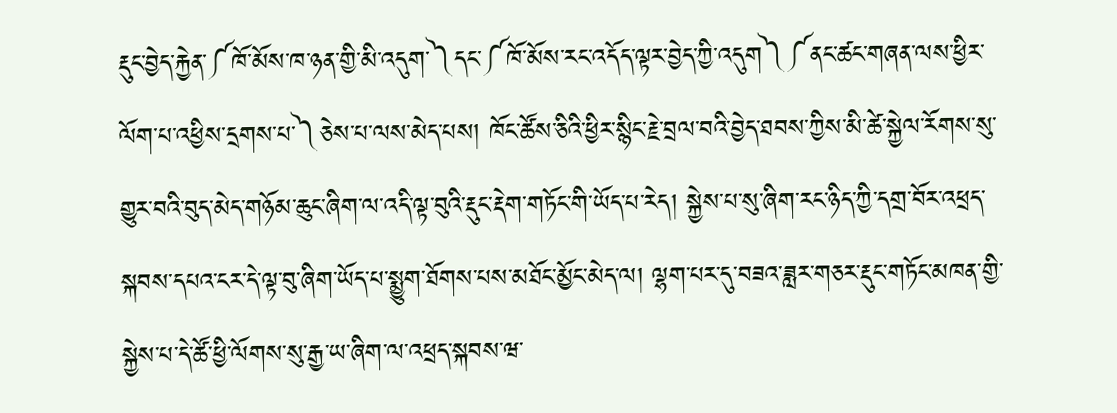རྡུང་བྱེད་རྐྱེན་༼ཁོ་མོས་ཁ་ཉན་གྱི་མི་འདུག་༽དང་༼ཁོ་མོས་རང་འདོད་ལྟར་བྱེད་ཀྱི་འདུག༽༼ནང་ཚང་གཞན་ལས་ཕྱིར་ལོག་པ་འཕྱིས་དྲགས་པ་༽ཅེས་པ་ལས་མེད་པས། ཁོང་ཚོས་ཅིའི་ཕྱིར་སྙིང་རྗེ་བྲལ་བའི་བྱེད་ཐབས་ཀྱིས་མི་ཚེ་སྐྱེལ་རོགས་སུ་གྱུར་བའི་བུད་མེད་གཉོམ་ཆུང་ཞིག་ལ་འདི་ལྟ་བུའི་རྡུང་རྡེག་གཏོང་གི་ཡོད་པ་རེད། སྐྱེས་པ་སུ་ཞིག་རང་ཉིད་ཀྱི་དགྲ་བོར་འཕྲད་སྐབས་དཔའ་ངར་དེ་ལྟ་བུ་ཞིག་ཡོད་པ་སྨྱུག་ཐོགས་པས་མཐོང་མྱོང་མེད་ལ། ལྷག་པར་དུ་བཟའ་ཟླར་གཅར་རྡུང་གཏོང་མཁན་གྱི་སྐྱེས་པ་དེ་ཚོ་ཕྱི་ལོགས་སུ་རྒྱ་ཡ་ཞིག་ལ་འཕྲད་སྐབས་ཝ་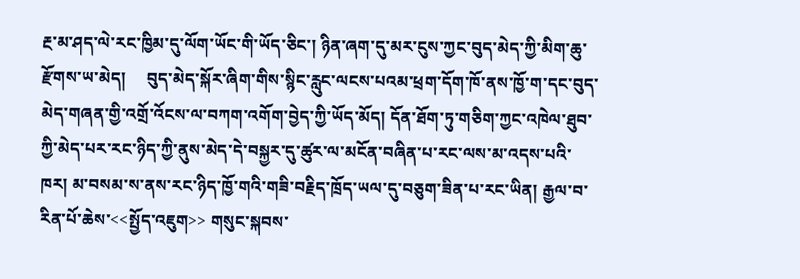རྔ་མ་ཤད་ལེ་རང་ཁྱིམ་དུ་ལོག་ཡོང་གི་ཡོད་ཅིང་། ཉིན་ཞག་དུ་མར་ངུས་ཀྱང་བུད་མེད་ཀྱི་མིག་ཆུ་རྫོགས་ཡ་མེད།     བུད་མེད་སྐོར་ཞིག་གིས་སྙིང་རླུང་ལངས་པའམ་ཕྲག་དོག་ཁོ་ནས་ཁྱོ་ག་དང་བུད་མེད་གཞན་གྱི་འགྲོ་འོངས་ལ་བཀག་འགོག་བྱེད་ཀྱི་ཡོད་མོད། དོན་ཐོག་ཏུ་གཅིག་ཀྱང་འཁེལ་ཐུབ་ཀྱི་མེད་པར་རང་ཉིད་ཀྱི་ནུས་མེད་དེ་བསྐྱར་དུ་ཚུར་ལ་མངོན་བཞིན་པ་རང་ལས་མ་འདས་པའི་ཁར། མ་བསམ་ས་ནས་རང་ཉིད་ཁྱོ་གའི་གཟི་བརྗིད་ཁྲོད་ཡལ་དུ་བཅུག་ཟིན་པ་རང་ཡིན། རྒྱལ་བ་རིན་པོ་ཆེས་<<སྤྱོད་འཇུག>> གསུང་སྐབས་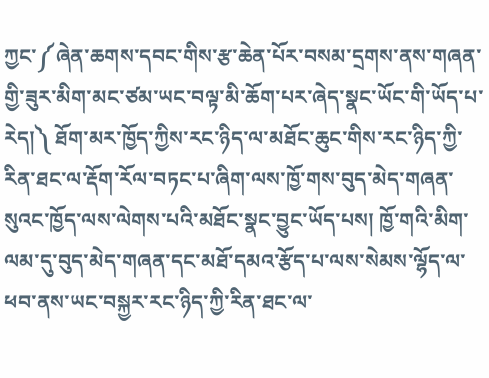ཀྱང་༼ཞེན་ཆགས་དབང་གིས་རྩ་ཆེན་པོར་བསམ་དྲགས་ནས་གཞན་གྱི་ཟུར་མིག་མང་ཙམ་ཡང་བལྟ་མི་ཆོག་པར་ཞེད་སྣང་ཡོང་གི་ཡོད་པ་རེད།༽ ཐོག་མར་ཁྱོད་ཀྱིས་རང་ཉིད་ལ་མཐོང་ཆུང་གིས་རང་ཉིད་ཀྱི་རིན་ཐང་ལ་རྡོག་རོལ་བཏང་པ་ཞིག་ལས་ཁྱོ་གས་བུད་མེད་གཞན་སུའང་ཁྱོད་ལས་ལེགས་པའི་མཐོང་སྣང་བྱུང་ཡོད་པས། ཁྱོ་གའི་མིག་ལམ་དུ་བུད་མེད་གཞན་དང་མཐོ་དམའ་རྩོད་པ་ལས་སེམས་ལྷོད་ལ་ཕབ་ནས་ཡང་བསྐྱར་རང་ཉིད་ཀྱི་རིན་ཐང་ལ་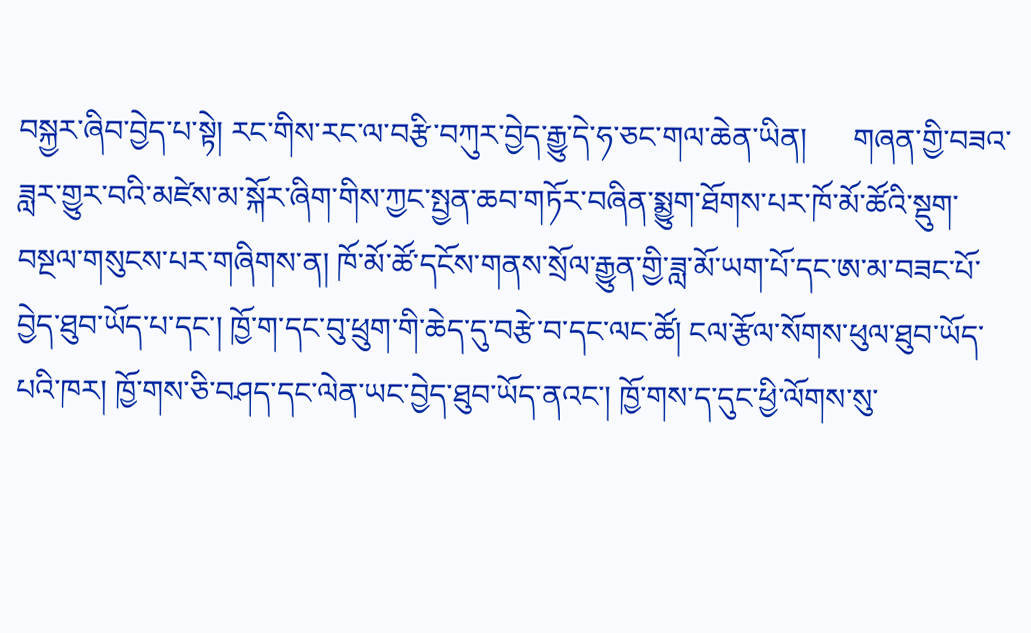བསྐྱར་ཞིབ་བྱེད་པ་སྟེ། རང་གིས་རང་ལ་བརྩི་བཀུར་བྱེད་རྒྱུ་དེ་ཧ་ཅང་གལ་ཆེན་ཡིན།      གཞན་གྱི་བཟའ་ཟླར་གྱུར་བའི་མཛེས་མ་སྐོར་ཞིག་གིས་ཀྱང་སྤྱན་ཆབ་གཏོར་བཞིན་སྨྱུག་ཐོགས་པར་ཁོ་མོ་ཚོའི་སྡུག་བསྔལ་གསུངས་པར་གཞིགས་ན། ཁོ་མོ་ཚོ་དངོས་གནས་སྲོལ་རྒྱུན་གྱི་ཟླ་མོ་ཡག་པོ་དང་ཨ་མ་བཟང་པོ་བྱེད་ཐུབ་ཡོད་པ་དང་། ཁྱོ་ག་དང་བུ་ཕྲུག་གི་ཆེད་དུ་བརྩེ་བ་དང་ལང་ཚོ། ངལ་རྩོལ་སོགས་ཕུལ་ཐུབ་ཡོད་པའི་ཁར། ཁྱོ་གས་ཅི་བཤད་དང་ལེན་ཡང་བྱེད་ཐུབ་ཡོད་ནའང་། ཁྱོ་གས་ད་དུང་ཕྱི་ལོགས་སུ་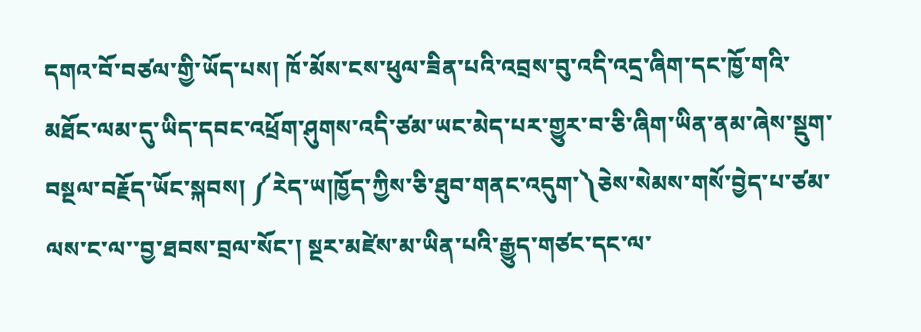དགའ་བོ་བཙལ་གྱི་ཡོད་པས། ཁོ་མོས་ངས་ཕུལ་ཟིན་པའི་འབྲས་བུ་འདི་འདྲ་ཞིག་དང་ཁྱོ་གའི་མཐོང་ལམ་དུ་ཡིད་དབང་འཕྲོག་ཤུགས་འདི་ཙམ་ཡང་མེད་པར་གྱུར་བ་ཅི་ཞིག་ཡིན་ནམ་ཞེས་སྡུག་བསྔལ་བརྗོད་ཡོང་སྐབས། ༼རེད་ཡ།ཁྱོད་ཀྱིས་ཅི་ཐུབ་གནང་འདུག་༽ཅེས་སེམས་གསོ་བྱེད་པ་ཙམ་ལས་ང་ལ་་བྱ་ཐབས་བྲལ་སོང་། སྔར་མཛེས་མ་ཡིན་པའི་རྒྱུད་གཙང་དང་ལ་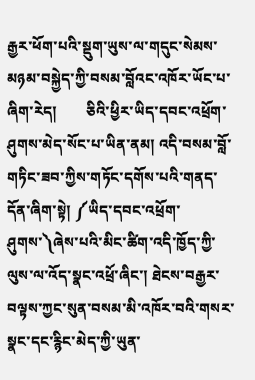རྒྱར་ཕོག་པའི་སྡུག་ཡུས་ལ་གདུང་སེམས་མཉམ་བསྐྱེད་ཀྱི་བསམ་བློའང་འཁོར་ཡོང་པ་ཞིག་རེད།        ཅིའི་ཕྱིར་ཡིད་དབང་འཕྲོག་ཤུགས་མེད་སོང་པ་ཡིན་ནམ། འདི་བསམ་བློ་གཏིང་ཟབ་ཀྱིས་གཏོང་དགོས་པའི་གནད་དོན་ཞིག་སྟེ། ༼ཡིད་དབང་འཕྲོག་ཤུགས་༽ཞེས་པའི་མིང་ཚིག་འདི་ཁྱོད་ཀྱི་ལུས་ལ་འོད་སྣང་འཕྲོ་ཞིང་། ཐེངས་བརྒྱར་བལྟས་ཀྱང་སུན་བསམ་མི་འཁོར་བའི་གསར་སྣང་དང་རྙིང་མེད་ཀྱི་ཡུན་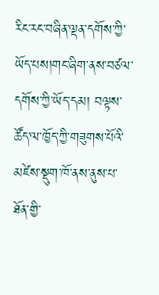རིང་རང་བཞིན་ལྡན་དགོས་ཀྱི་ཡོད་པས།གང་ཞིག་ནས་བཙལ་དགོས་ཀྱི་ཡོད་དམ། བལྟས་ཚོད་ལ་ཁྱོད་ཀྱི་གཟུགས་པོའི་མཛེས་སྡུག་ཁོ་ནས་ནུས་པ་ཐོན་གྱི་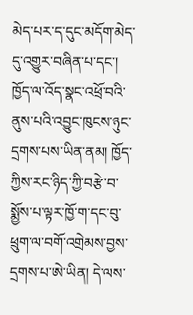མེད་པར་ད་དུང་མདོག་མེད་དུ་འགྱུར་བཞིན་པ་དང་། ཁྱོད་ལ་འོད་སྣང་འཕྲོ་བའི་ནུས་པའི་འབྱུང་ཁུངས་ཉུང་དྲགས་པས་ཡིན་ནམ། ཁྱོད་ཀྱིས་རང་ཉིད་ཀྱི་བརྩེ་བ་སྨྱོས་པ་ལྟར་ཁྱོ་ག་དང་བུ་ཕྲུག་ལ་བགོ་འགྲེམས་བྱས་དྲགས་པ་ཨེ་ཡིན། དེ་ལས་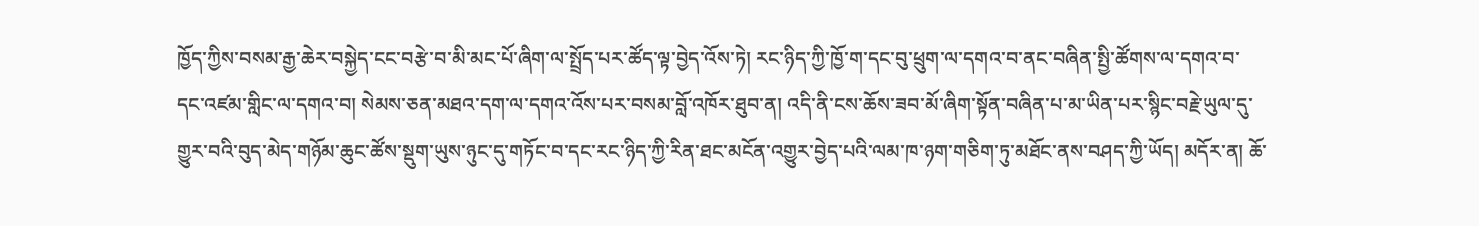ཁྱོད་ཀྱིས་བསམ་རྒྱ་ཆེར་བསྐྱེད་ངང་བརྩེ་བ་མི་མང་པོ་ཞིག་ལ་སྤྲོད་པར་ཚོད་ལྟ་བྱེད་འོས་ཏེ། རང་ཉིད་ཀྱི་ཁྱོ་ག་དང་བུ་ཕྲུག་ལ་དགའ་བ་ནང་བཞིན་སྤྱི་ཚོགས་ལ་དགའ་བ་དང་འཛམ་གླིང་ལ་དགའ་བ། སེམས་ཅན་མཐའ་དག་ལ་དགའ་འོས་པར་བསམ་བློ་འཁོར་ཐུབ་ན། འདི་ནི་ངས་ཆོས་ཟབ་མོ་ཞིག་སྟོན་བཞིན་པ་མ་ཡིན་པར་སྙིང་བརྗེ་ཡུལ་དུ་གྱུར་བའི་བུད་མེད་གཉོམ་ཆུང་ཚོས་སྡུག་ཡུས་ཉུང་དུ་གཏོང་བ་དང་རང་ཉིད་ཀྱི་རིན་ཐང་མངོན་འགྱུར་བྱེད་པའི་ལམ་ཁ་ཉག་གཅིག་ཏུ་མཐོང་ནས་བཤད་ཀྱི་ཡོད། མདོར་ན། ཆོ་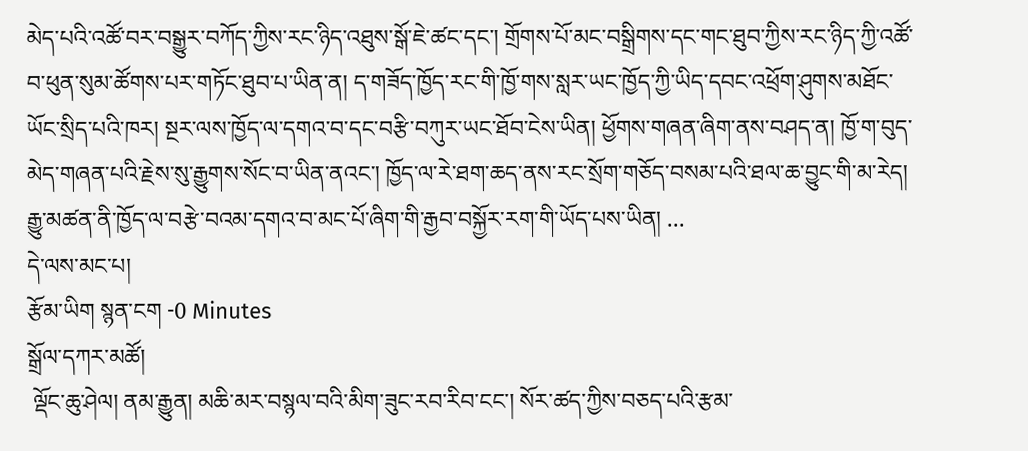མེད་པའི་འཚོ་བར་བསྒྱུར་བཀོད་ཀྱིས་རང་ཉིད་འཐུས་སྒོ་ཇེ་ཚང་དང་། གྲོགས་པོ་མང་བསྒྲིགས་དང་གང་ཐུབ་ཀྱིས་རང་ཉིད་ཀྱི་འཚོ་བ་ཕུན་སུམ་ཚོགས་པར་གཏོང་ཐུབ་པ་ཡིན་ན། ད་གཟོད་ཁྱོད་རང་གི་ཁྱོ་གས་སླར་ཡང་ཁྱོད་ཀྱི་ཡིད་དབང་འཕྲོག་ཤུགས་མཐོང་ཡོང་སྲིད་པའི་ཁར། སྔར་ལས་ཁྱོད་ལ་དགའ་བ་དང་བརྩི་བཀུར་ཡང་ཐོབ་ངེས་ཡིན། ཕྱོགས་གཞན་ཞིག་ནས་བཤད་ན། ཁྱོ་ག་བུད་མེད་གཞན་པའི་རྗེས་སུ་རྒྱུགས་སོང་བ་ཡིན་ནའང་། ཁྱོད་ལ་རེ་ཐག་ཆད་ནས་རང་སྲོག་གཅོད་བསམ་པའི་ཐལ་ཆ་བྱུང་གི་མ་རེད། རྒྱུ་མཚན་ནི་ཁྱོད་ལ་བརྩེ་བའམ་དགའ་བ་མང་པོ་ཞིག་གི་རྒྱབ་བསྐྱོར་རག་གི་ཡོད་པས་ཡིན། ...
དེ་ལས་མང་པ།
རྩོམ་ཡིག སྙན་ངག -0 Minutes
སྒྲོལ་དཀར་མཚོ།
 ལྡོང་ཆུ་ཤེལ། ནམ་རྒྱུན། མཆི་མར་བསྙལ་བའི་མིག་ཟུང་རབ་རིབ་ངང་། སོར་ཚད་ཀྱིས་བཅད་པའི་རྩམ་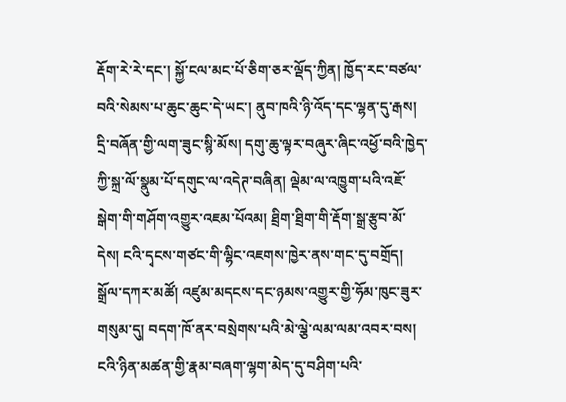རྡོག་རེ་རེ་དང་། སྐྱོ་ངལ་མང་པོ་ཅིག་ཅར་ལྡོད་ཀྱིན། ཁྱོད་རང་བཙལ་བའི་སེམས་པ་ཆུང་ཆུང་དེ་ཡང་། ནུབ་ཁའི་ཉི་འོད་དང་ལྷན་དུ་རྒས།   དྲི་བཞོན་གྱི་ལག་ཟུང་སྙི་མོས། དགུ་ཆུ་ལྟར་བཞུར་ཞིང་འཕྱོ་བའི་ཁྱེད་ཀྱི་སྐྲ་ལོ་སྣུམ་པོ་དགུང་ལ་འདེཊ་བཞིན། ལྡེམ་ལ་འཁྱུག་པའི་འཇོ་སྒེག་གི་གཤོག་འགྱུར་འཇམ་པོའམ། ཐྲིག་ཐྲིག་གི་རྡོག་སྒྲ་རྩུབ་མོ་དེས། ངའི་དྭངས་གཙང་གི་ལྷིང་འཇགས་ཁྱེར་ནས་གང་དུ་བགྲོད། སྒྲོལ་དཀར་མཚོ། འཛུམ་མདངས་དང་ཉམས་འགྱུར་གྱི་ཧོམ་ཁུང་ཟུར་གསུམ་དུ། བདག་ཁོ་ནར་བསྲེགས་པའི་མེ་ལྕེ་ལམ་ལམ་འབར་བས། ངའི་ཉིན་མཚན་གྱི་རྣམ་བཞག་ལྷག་མེད་དུ་བཤིག་པའི་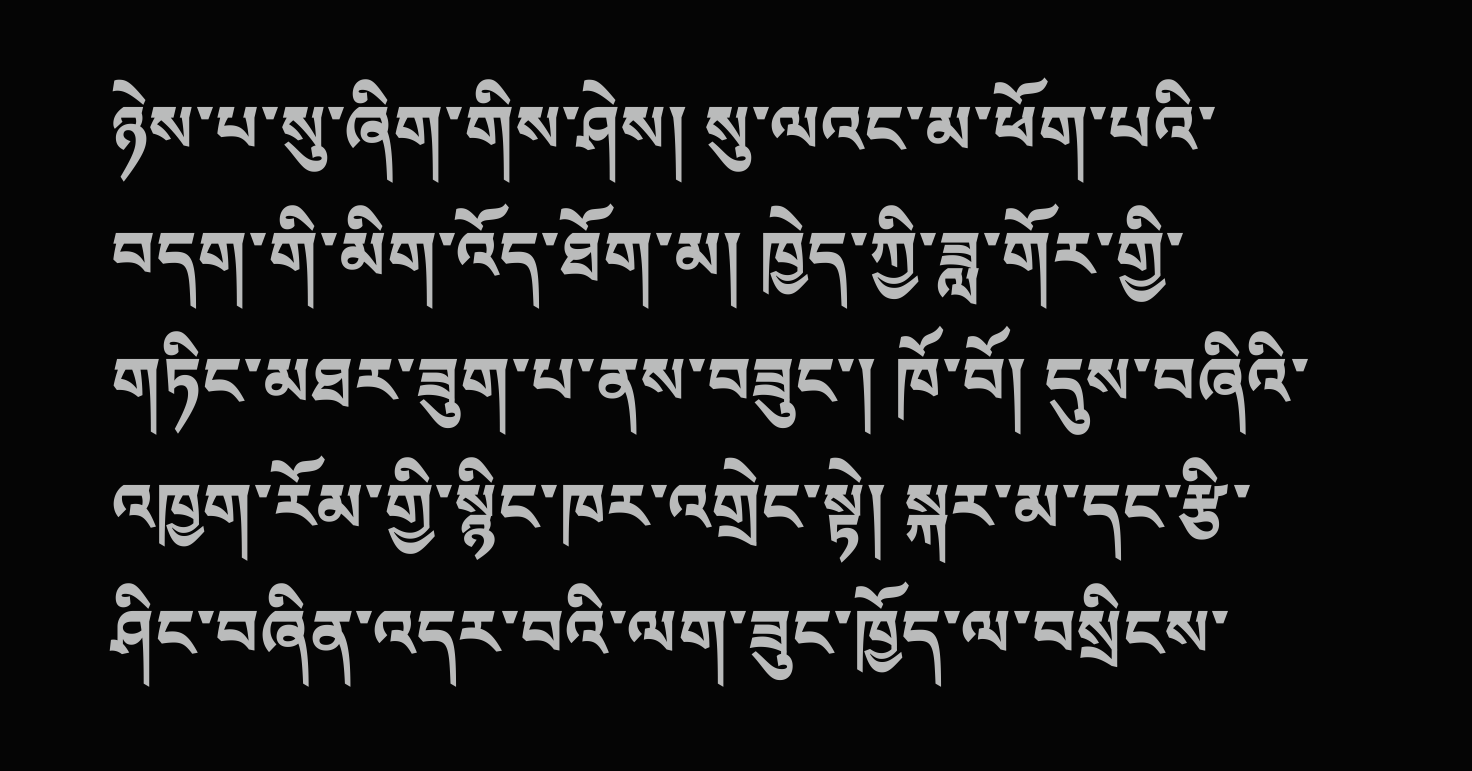ཉེས་པ་སུ་ཞིག་གིས་ཤེས། སུ་ལའང་མ་ཕོག་པའི་བདག་གི་མིག་འོད་ཐོག་མ། ཁྱེད་ཀྱི་ཟླ་གོར་གྱི་གཏིང་མཐར་ཟུག་པ་ནས་བཟུང་། ཁོ་བོ། དུས་བཞིའི་འཁྱག་རོམ་གྱི་སྙིང་ཁར་འགྲེང་སྟེ། སྐར་མ་དང་རྩི་ཤིང་བཞིན་འདར་བའི་ལག་ཟུང་ཁྱོད་ལ་བསྲིངས་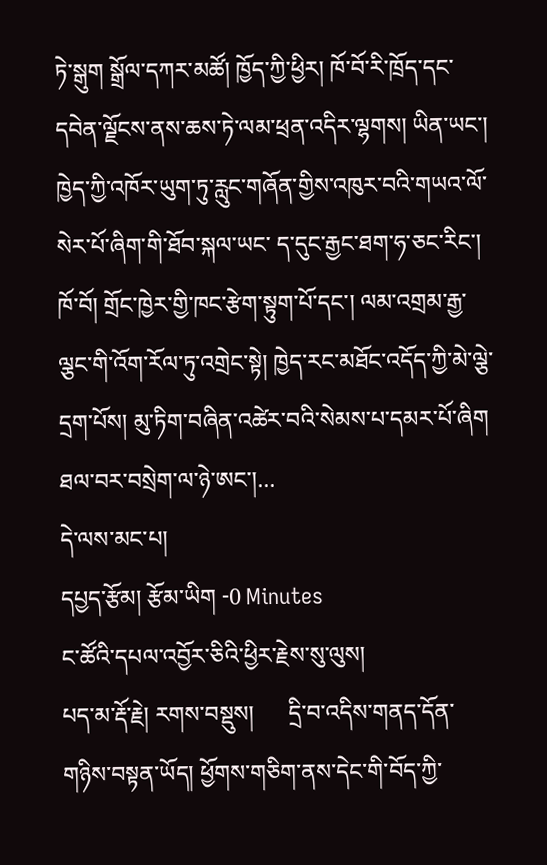ཏེ་སྒུག སྒྲོལ་དཀར་མཚོ། ཁྱོད་ཀྱི་ཕྱིར། ཁོ་བོ་རི་ཁྲོད་དང་དབེན་ལྗོངས་ནས་ཆས་ཏེ་ལམ་ཕྲན་འདིར་ལྷགས། ཡིན་ཡང་། ཁྱེད་ཀྱི་འཁོར་ཡུག་ཏུ་རླུང་གཞོན་གྱིས་འཁུར་བའི་གཡའ་ལོ་སེར་པོ་ཞིག་གི་ཐོབ་སྐལ་ཡང་ ད་དུང་རྒྱང་ཐག་ཧ་ཅང་རིང་། ཁོ་བོ། གྲོང་ཁྱེར་གྱི་ཁང་རྩེག་སྟུག་པོ་དང་། ལམ་འགྲམ་རྒྱ་ལྕང་གི་འོག་རོལ་ཏུ་འགྲེང་སྟེ། ཁྱེད་རང་མཐོང་འདོད་ཀྱི་མེ་ལྕེ་དྲག་པོས། མུ་ཏིག་བཞིན་འཚེར་བའི་སེམས་པ་དམར་པོ་ཞིག ཐལ་བར་བསྲེག་ལ་ཉེ་ཨང་།...
དེ་ལས་མང་པ།
དཔྱད་རྩོམ། རྩོམ་ཡིག -0 Minutes
ང་ཚོའི་དཔལ་འབྱོར་ཅིའི་ཕྱིར་རྗེས་སུ་ལུས།
པད་མ་རྡོ་རྗེ། རགས་བསྡུས།      དྲི་བ་འདིས་གནད་དོན་གཉིས་བསྟན་ཡོད། ཕྱོགས་གཅིག་ནས་དེང་གི་བོད་ཀྱི་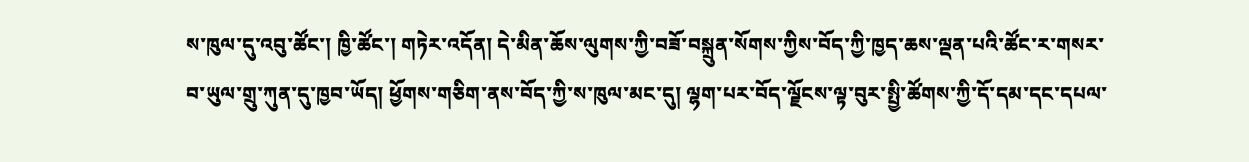ས་ཁུལ་དུ་འབུ་ཚོང་། ཁྱི་ཚོང་། གཏེར་འདོན། དེ་མིན་ཆོས་ལུགས་ཀྱི་བཟོ་བསྐྲུན་སོགས་ཀྱིས་བོད་ཀྱི་ཁྱད་ཆས་ལྡན་པའི་ཚོང་ར་གསར་བ་ཡུལ་གྲུ་ཀུན་དུ་ཁྱབ་ཡོད། ཕྱོགས་གཅིག་ནས་བོད་ཀྱི་ས་ཁུལ་མང་དུ། ལྷག་པར་བོད་ལྗོངས་ལྟ་བུར་སྤྱི་ཚོགས་ཀྱི་དོ་དམ་དང་དཔལ་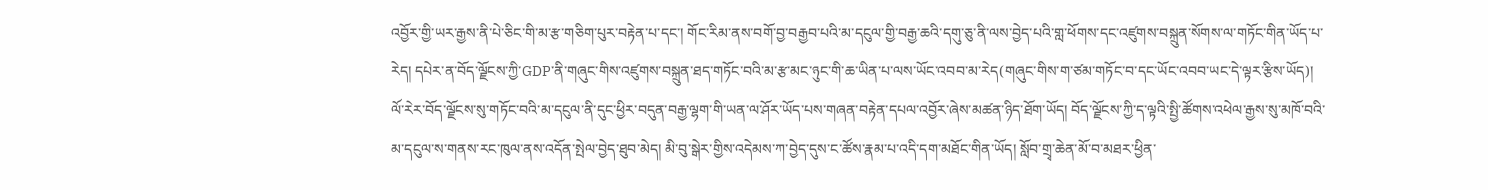འབྱོར་གྱི་ཡར་རྒྱས་ནི་པེ་ཅིང་གི་མ་རྩ་གཅིག་པུར་བརྟེན་པ་དང་། གོང་རིམ་ནས་བགོ་བྱ་བརྒྱབ་པའི་མ་དངུལ་གྱི་བརྒྱ་ཆའི་དགུ་ཅུ་ནི་ལས་བྱེད་པའི་གླ་ཕོགས་དང་འཛུགས་བསྐྲུན་སོགས་ལ་གཏོང་གིན་ཡོད་པ་རེད། དཔེར་ན་བོད་ལྗོངས་ཀྱི་GDP་ནི་གཞུང་གིས་འཛུགས་བསྐྲུན་ཐད་གཏོང་བའི་མ་རྩ་མང་ཉུང་གི་ཆ་ཡིན་པ་ལས་ཡོང་འབབ་མ་རེད(གཞུང་གིས་ག་ཙམ་གཏོང་བ་དང་ཡོང་འབབ་ཡང་དེ་ལྟར་རྩིས་ཡོད)། ལོ་རེར་བོད་ལྗོངས་སུ་གཏོང་བའི་མ་དངུལ་ནི་དུང་ཕྱིར་བདུན་བརྒྱ་ལྷག་གི་ཡན་ལ་ཤོར་ཡོད་པས་གཞན་བརྟེན་དཔལ་འབྱོར་ཞེས་མཚན་ཉིད་ཐོག་ཡོད། བོད་ལྗོངས་ཀྱི་ད་ལྟའི་སྤྱི་ཚོགས་འཕེལ་རྒྱས་སུ་མཁོ་བའི་མ་དངུལ་ས་གནས་རང་ཁུལ་ནས་འདོན་སྤེལ་བྱེད་ཐུབ་མེད། མི་བུ་སྒེར་གྱིས་འདེམས་ཀ་བྱེད་དུས་ང་ཚོས་རྣམ་པ་འདི་དག་མཐོང་གིན་ཡོད། སློབ་གྲྭ་ཆེན་མོ་བ་མཐར་ཕྱིན་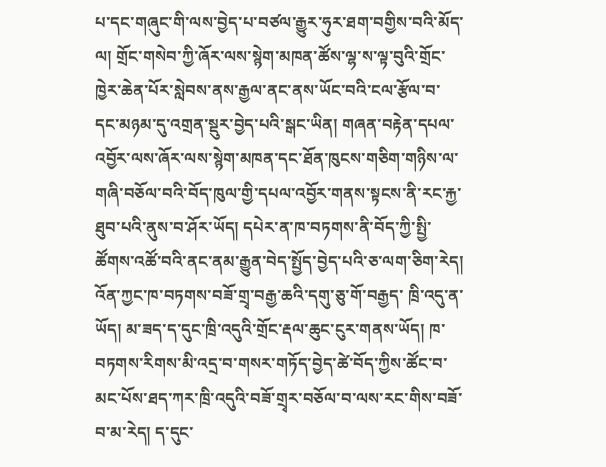པ་དང་གཞུང་གི་ལས་བྱེད་པ་བཙལ་རྒྱུར་ཧུར་ཐག་བགྱིས་བའི་མོད་ལ། གྲོང་གསེབ་ཀྱི་ཞོར་ལས་སྙེག་མཁན་ཚོས་ལྷ་ས་ལྟ་བུའི་གྲོང་ཁྱེར་ཆེན་པོར་སླེབས་ནས་རྒྱལ་ནང་ནས་ཡོང་བའི་ངལ་རྩོལ་བ་དང་མཉམ་དུ་འགྲན་སྡུར་བྱེད་པའི་སྒང་ཡིན། གཞན་བརྟེན་དཔལ་འབྱོར་ལས་ཞོར་ལས་སྙེག་མཁན་དང་ཐོན་ཁུངས་གཅིག་གཉིས་ལ་གཞི་བཅོལ་བའི་བོད་ཁུལ་གྱི་དཔལ་འབྱོར་གནས་སྟངས་ནི་རང་རྐྱ་ཐུབ་པའི་ནུས་བ་ཤོར་ཡོད། དཔེར་ན་ཁ་བཏགས་ནི་བོད་ཀྱི་སྤྱི་ཚོགས་འཚོ་བའི་ནང་ནམ་རྒྱུན་བེད་སྤྱོད་བྱེད་པའི་ཅ་ལག་ཅིག་རེད། འོན་ཀྱང་ཁ་བཏགས་བཟོ་གྲྭ་བརྒྱ་ཆའི་དགུ་ཅུ་གོ་བརྒྱད་ ཁྲི་འདུ་ན་ཡོད། མ་ཟད་ད་དུང་ཁྲི་འདུའི་གྲོང་རྡལ་ཆུང་ངུར་གནས་ཡོད། ཁ་བཏགས་རིགས་མི་འདྲ་བ་གསར་གཏོད་བྱེད་ཚེ་བོད་ཀྱིས་ཚོང་བ་མང་པོས་ཐད་ཀར་ཁྲི་འདུའི་བཟོ་གྲྭར་བཅོལ་བ་ལས་རང་གིས་བཟོ་བ་མ་རེད། ད་དུང་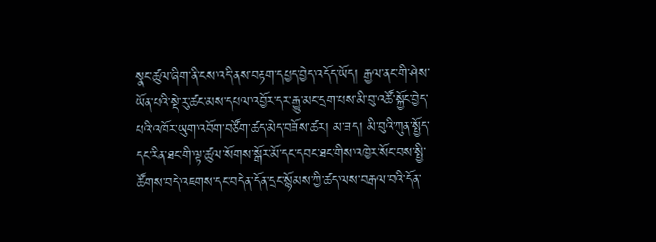སྣང་ཚུལ་ཞིག་ནི་ངས་འདི་ནས་བརྟག་དཔྱད་བྱེད་འདོད་ཡོད། རྒྱལ་ནང་གི་ཤེས་ཡོན་པའི་སྡེ་རུ་ཚང་མས་དཔལ་འབྱོར་དར་རྒྱུ་མང་དྲག་པས་མི་བུ་འཚོ་སྐྱོང་བྱེད་པའི་འཁོར་ཡུག་འབོག་བཙོག་ཚད་མེད་བཟོས་ཚར། མ་ཟད། མི་བུའི་ཀུན་སྤྱོད་དང་རིན་ཐང་གི་ལྟ་ཚུལ་སོགས་སྒོར་མོ་དང་དབང་ཐང་གིས་འཁྱེར་སོང་བས་སྤྱི་ཚོགས་བདེ་འཇགས་དང་བདེན་དོན་དྲང་སྙོམས་ཀྱི་ཚད་ལས་བརྒལ་བའི་དོན་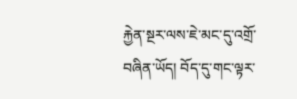རྐྱེན་སྔར་ལས་ཇེ་མང་དུ་འགྲོ་བཞིན་ཡོད། བོད་དུ་གང་ལྟར་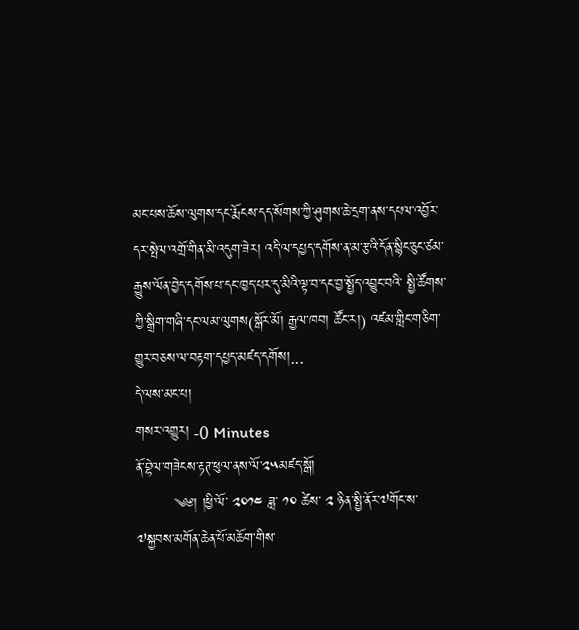མང་པས་ཆོས་ལུགས་དང་རྨོངས་དད་སོགས་ཀྱི་ཤུགས་ཆེ་དྲག་ནས་དཔལ་འབྱོར་དར་སྤེལ་འགྲོ་གིན་མི་འདུག་ཟེར། འདི་ལ་དཔྱད་དགོས་ན་མ་རྩའི་དོན་སྙིང་ཅུང་ཙམ་རྒྱུས་ལོན་བྱེད་དགོས་པ་དང་ཁྱད་པར་དུ་མིའི་ལྟ་བ་དང་བྱ་སྤྱོད་འབྱུང་བའི་ སྤྱི་ཚོགས་ཀྱི་སྒྲིག་གཞི་དང་ལམ་ལུགས(སྒོར་མོ། རྒྱལ་ཁབ། ཚོང་ར།) འཛམ་གླིང་གཅིག་གྱུར་བཅས་ལ་བརྟག་དཔྱད་མཛད་དགོས།...
དེ་ལས་མང་པ།
གསར་འགྱུར། -0 Minutes
ནོ་བྷེལ་གཟེངས་རྟཊ་ཕུལ་ནས་ལོ་༢༥མཛད་སྒོ།
        ༄༅། །ཕྱི་ལོ་ ༢༠༡༤ ཟླ་ ༡༠ ཚེས་ ༢ ཉིན་སྤྱི་ནོར་༧གོང་ས་༧སྐྱབས་མགོན་ཆེན་པོ་མཆོག་གིས་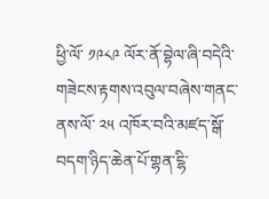ཕྱི་ལོ་ ༡༩༨༩ ལོར་ནོ་བྷེལ་ཞི་བདེའི་གཟེངས་རྟགས་འབུལ་བཞེས་གནང་ནས་ལོ་ ༢༥ འཁོར་བའི་མཛད་སྒོ་བདག་ཉིད་ཆེན་པོ་གྷན་ངྷི་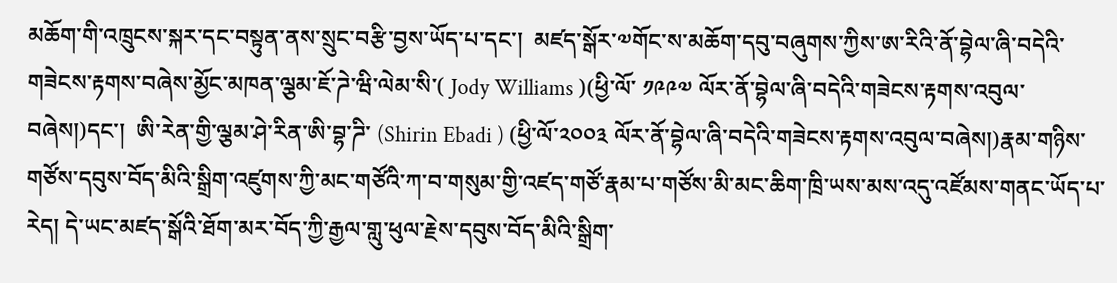མཆོག་གི་འཁྲུངས་སྐར་དང་བསྟུན་ནས་སྲུང་བརྩི་བྱས་ཡོད་པ་དང་།  མཛད་སྒོར་༧གོང་ས་མཆོག་དབུ་བཞུགས་ཀྱིས་ཨ་རིའི་ནོ་བྷེལ་ཞི་བདེའི་གཟེངས་རྟགས་བཞེས་མྱོང་མཁན་ལྕམ་ཇོ་ཌེ་ཝི་ལེམ་སི་( Jody Williams )(ཕྱི་ལོ་ ༡༩༩༧ ལོར་ནོ་བྷེལ་ཞི་བདེའི་གཟེངས་རྟགས་འབུལ་བཞེས།)དང་།  ཨི་རེན་གྱི་ལྕམ་ཤེ་རིན་ཨི་བྷ་ཌི་ (Shirin Ebadi ) (ཕྱི་ལོ་༢༠༠༣ ལོར་ནོ་བྷེལ་ཞི་བདེའི་གཟེངས་རྟགས་འབུལ་བཞེས།)རྣམ་གཉིས་གཙོས་དབུས་བོད་མིའི་སྒྲིག་འཛུགས་ཀྱི་མང་གཙོའི་ཀ་བ་གསུམ་གྱི་འཛད་གཙོ་རྣམ་པ་གཙོས་མི་མང་ཆིག་ཁྲི་ཡས་མས་འདུ་འཛོམས་གནང་ཡོད་པ་རེད། དེ་ཡང་མཛད་སྒོའི་ཐོག་མར་བོད་ཀྱི་རྒྱལ་གླུ་ཕུལ་རྗེས་དབུས་བོད་མིའི་སྒྲིག་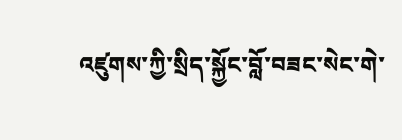འཛུགས་ཀྱི་སྲིད་སྐྱོང་བློ་བཟང་སེང་གེ་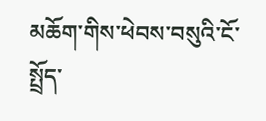མཆོག་གིས་ཕེབས་བསུའི་ངོ་སྤྲོད་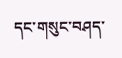དང་གསུང་བཤད་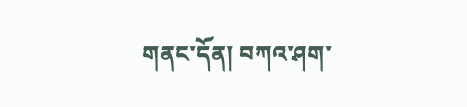གནང་དོན། བཀའ་ཤག་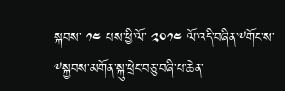སྐབས་ ༡༤ པས་ཕྱི་ལོ་ ༢༠༡༤ ལོ་འདི་བཞིན་༸གོང་ས་༸སྐྱབས་མགོན་སྐུ་ཕྲེང་བཅུ་བཞི་པ་ཆེན་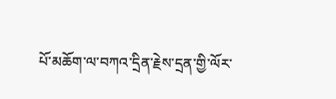པོ་མཆོག་ལ་བཀའ་དྲིན་རྗེས་དྲན་གྱི་ལོར་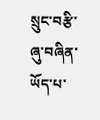སྲུང་བརྩི་ཞུ་བཞིན་ཡོད་པ་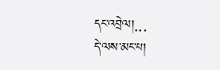དང་འབྲེལ།...
དེ་ལས་མང་པ།